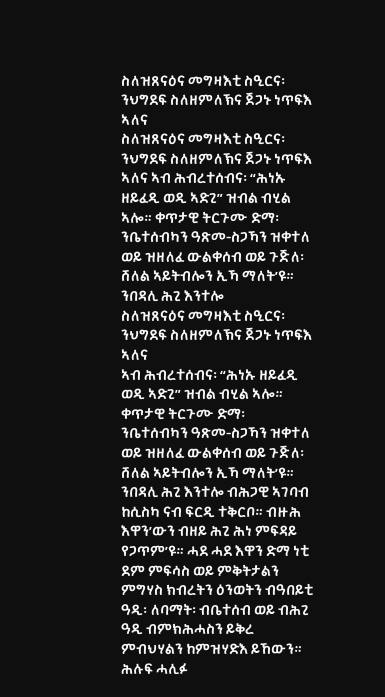ስለዝጸናዕና መግዛእቲ ስዒርና፡ ንህግደፍ ስለዘምለኽና ጀጋኑ ነጥፍእ ኣለና
ስለዝጸናዕና መግዛእቲ ስዒርና፡ ንህግደፍ ስለዘምለኽና ጀጋኑ ነጥፍእ ኣለና ኣብ ሕብረተሰብና፡ “ሕነኡ ዘይፈዲ ወዲ ኣድጊ” ዝብል ብሂል ኣሎ። ቀጥታዊ ትርጉሙ ድማ፡ ንቤተሰብካን ዓጽመ-ስጋኻን ዝቀተለ ወይ ዝዘለፈ ውልቀሰብ ወይ ጉጅለ፡ ሸለል ኣይትብሎን ኢኻ ማለት’ዩ። ንበዳሊ ሕጊ እንተሎ
ስለዝጸናዕና መግዛእቲ ስዒርና፡ ንህግደፍ ስለዘምለኽና ጀጋኑ ነጥፍእ ኣለና
ኣብ ሕብረተሰብና፡ “ሕነኡ ዘይፈዲ ወዲ ኣድጊ” ዝብል ብሂል ኣሎ። ቀጥታዊ ትርጉሙ ድማ፡ ንቤተሰብካን ዓጽመ-ስጋኻን ዝቀተለ ወይ ዝዘለፈ ውልቀሰብ ወይ ጉጅለ፡ ሸለል ኣይትብሎን ኢኻ ማለት’ዩ። ንበዳሊ ሕጊ እንተሎ ብሕጋዊ ኣገባብ ከሲስካ ናብ ፍርዲ ተቅርቦ። ብዙሕ እዋን’ውን ብዘይ ሕጊ ሕነ ምፍዳይ የጋጥም’ዩ። ሓደ ሓደ እዋን ድማ ነቲ ደም ምፍሳስ ወይ ምቅትታልን ምግሃስ ክብረትን ዕንወትን ብዓበይቲ ዓዲ፡ ለባማት፡ ብቤተሰብ ወይ ብሕጊ ዓዲ ብምክሕሓስን ይቅረ ምብህሃልን ከምዝሃድእ ይኸውን። ሕሉፍ ሓሊፉ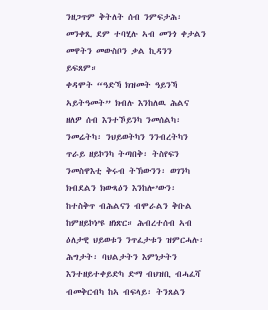ንዘጋጥም ቅትለት ሰብ ንምፍታሕ፡ መንቀጺ ደም ተባሂሉ ኣብ መንጎ ቀታልን መዋትን መውስቦን ቃል ኪዳንን ይፍጸም።
ቀዳሞት “ዓድኻ ክዝመት ዓይንኻ ኣይትዓመት” ክብሉ እንከለዉ ሕልና ዘለዎ ሰብ እንተኾይንካ ንመሰልካ፡ ንመሬትካ፡ ንህይወትካን ንንብረትካን ጥራይ ዘይኮንካ ትጣበቅ፡ ትስየፍን ንመስዋእቲ ቅሩብ ትኽውንን፡ ወገንካ ክብደልን ክውጻዕን እንከሎ’ውን፡ ከተስቅጥ ብሕልናን ብሞራልን ቅቡል ከምዘይኮነ’ዩ ዘነጽር። ሕብረተሰብ ኣብ ዕለታዊ ህይወቱን ንጥፈታቱን ዝምርሓሉ፡ ሕግታት፡ ባህልታትን እምነታትን እንተዘይተቀይድካ ድማ ብህዝቢ ብሓፈሻ ብመቅርብካ ከኣ ብፍላይ፡ ትንጸልን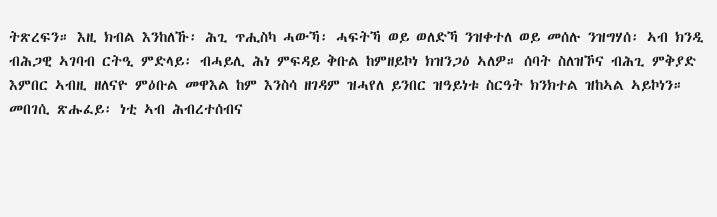ትጽረፍን። እዚ ክብል እንከለኹ፡ ሕጊ ጥሒስካ ሓውኻ፡ ሓፍትኻ ወይ ወለድኻ ንዝቀተለ ወይ መሰሉ ንዝግሃሰ፡ ኣብ ክንዲ ብሕጋዊ ኣገባብ ርትዒ ምድላይ፡ ብሓይሊ ሕነ ምፍዳይ ቅቡል ከምዘይኮነ ክዝንጋዕ ኣለዎ። ሰባት ስለዝኾና ብሕጊ ምቅያድ እምበር ኣብዚ ዘለናዮ ምዕቡል መዋእል ከም እንስሳ ዘገዳም ዝሓየለ ይንበር ዝዓይነቱ ስርዓት ክንክተል ዝከኣል ኣይኮነን።
መበገሲ ጽሑፈይ፡ ነቲ ኣብ ሕብረተሰብና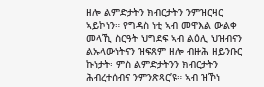ዘሎ ልምድታትን ክብርታትን ንምዝርዛር ኣይኮነን። የግዳስ ነቲ ኣብ መዋእል ውልቀ መላኺ ስርዓት ህግደፍ ኣብ ልዕሊ ህዝብናን ልኡላውነትናን ዝፍጸም ዘሎ ብዙሕ ዘይንቡር ኩነታት፡ ምስ ልምድታትንን ክብርታትን ሕብረተሰብና ንምንጽጻር’ዩ። ኣብ ዝኾነ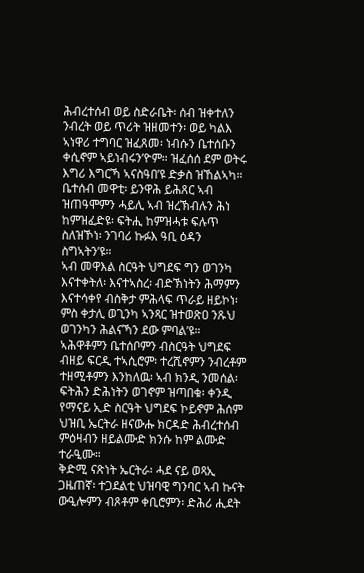ሕብረተሰብ ወይ ስድራቤት፡ ሰብ ዝቀተለን ንብረት ወይ ጥሪት ዝዘመተን፡ ወይ ካልእ ኣነዋሪ ተግባር ዝፈጸመ፡ ነብሱን ቤተሰቡን ቀሲኖም ኣይነብሩን’ዮም። ዝፈሰሰ ደም ወትሩ እግሪ እግርኻ ኣናስዓበ’ዩ ድቃስ ዝኸልኣካ። ቤተሰብ መዋቲ፡ ይንዋሕ ይሕጸር ኣብ ዝጠዓሞምን ሓይሊ ኣብ ዝረኽብሉን ሕነ ከምዝፈድዩ፡ ፍትሒ ከምዝሓቱ ፍሉጥ ስለዝኾነ፡ ንገባሪ ኩፉእ ዓቢ ዕዳን ስግኣትን’ዩ።
ኣብ መዋእል ስርዓት ህግደፍ ግን ወገንካ እናተቀትለ፡ እናተኣስረ፡ ብድኽነትን ሕማምን እናተሳቀየ ብስቅታ ምሕላፍ ጥራይ ዘይኮነ፡ ምስ ቀታሊ ወጊንካ ኣንጻር ዝተወጽዐ ንጹህ ወገንካን ሕልናኻን ደው ምባል’ዩ። ኣሕዋቶምን ቤተሰቦምን ብስርዓት ህግደፍ ብዘይ ፍርዲ ተኣሲሮም፡ ተረሺኖምን ንብረቶም ተዘሚቶምን እንከለዉ፡ ኣብ ክንዲ ንመሰል፡ ፍትሕን ድሕነትን ወገኖም ዝጣበቁ፡ ቀንዲ የማናይ ኢድ ስርዓት ህግደፍ ኮይኖም ሕሰም ህዝቢ ኤርትራ ዘናውሑ ክርዳድ ሕብረተሰብ ምዕዛብን ዘይልሙድ ክንሱ ከም ልሙድ ተራዒሙ።
ቅድሚ ናጽነት ኤርትራ፡ ሓደ ናይ ወጻኢ ጋዜጠኛ፡ ተጋደልቲ ህዝባዊ ግንባር ኣብ ኩናት ውዒሎምን ብጾቶም ቀቢሮምን፡ ድሕሪ ሒደት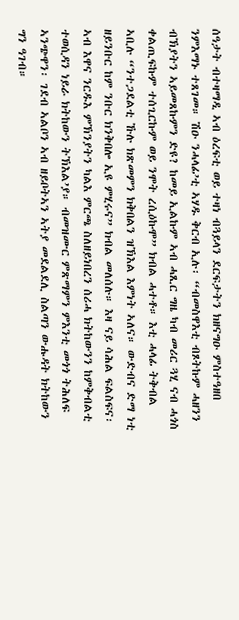ሰዓታት ብተዛማዲ ኣብ ዕረፍቲ ወይ ተዛነ ብጓይላን ደርፍታትን ክዘናግዑ ምስተዓዘበ ንምእማኑ ተጸገመ። ሽዑ ንሓላፊ’ቲ ኣሃዱ ቅርብ ኢሉ፡ “ብመስዋእቲ ብጾትኩም ሓዘንን ብኽያትን ኣይመጸኩምን ድዩ? ከመይ ኢልኩም ኣብ ሓጺር ግዜ ካብ መሪር ጓሂ ናብ ሓጎስ ቀልጢፍኩም ተሰጊርኩም ወይ ንሞት ረሲዕኩሞ” ክብል ሓተቶ። እቲ ሓላፊ ትቅብል ኣቢሉ “ንተጋደልቲ ኹሉ ክጽመምን ክቅበልን ዝኽእል እምነት ኣለና። ውድብና ድማ ነቲ ዘይንቡር ከም ንቡር ክንቅበሎ ኢዩ ምሂሩና” ክብል መለሰሉ። እዛ ናይ ሳሕል ፍልስፍና፡ ኣብ እዋና ንርዱእ ምኽንያትን ካልእ ምርጫ ስለዘይነበረን ሰሪሓ ክትከውንን ከምቅብልቲ ተወሲዳን ነይራ ክትከውን ትኽእል’ያ። ብመዝሙር ምጽማምን ምእንቲ መጎጎ ትሕለፍ ኣንጭዋን፡ ገደብ ኣልቦን ኣብ ዘይቦትኣን ኣትያ መደልደሊ ስልጣን ውሑዳት ክትከውን ግን ዓገብ።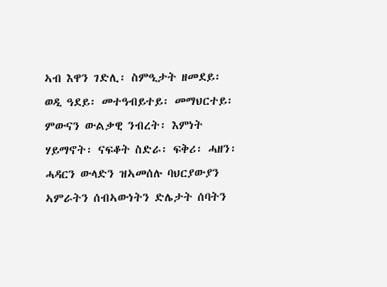ኣብ እዋን ገድሊ፡ ስምዒታት ዘመደይ፡ ወዲ ዓደይ፡ መተዓብይተይ፡ መማህርተይ፡ ምውናን ውልቃዊ ንብረት፡ እምነት ሃይማኖት፡ ናፍቆት ስድራ፡ ፍቅሪ፡ ሓዘን፡ ሓዳርን ውላድን ዝኣመሰሉ ባህርያውያን ኣምራትን ሰብኣውነትን ድሌታት ሰባትን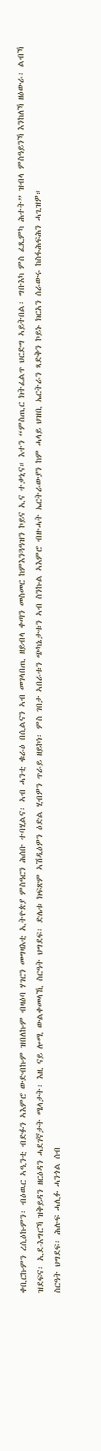ቀቢርኩምን ረሲዕኩምን፡ ብዕዉር ኣዒንቲ ብድፉን ኣእምሮ ውድብኩም ዝበለኩም ብዛዕባ ሃገርን መግዛእቲ ኢትዮጵያ ምስዓርን ሕሰቡ ተባሂልና፡ ኣብ ሓንቲ ቁራዕ በሲልናን ኣብ መገላበጢ ዘይብላ ቀጣን መስመር ከምእንጓዓዝን ኮይና ኢና ተቃኒና። እተን “ምስጢር ክትፈልጥ ህርድግ ኣይትበል፡ ግቡእካ ምስ ፈጺምካ ሕተት” ዝብላ ምስዓይንኻ እንከለኻ ዘዕውራ፡ ልብኻ ዝደፍና፡ ኢደ-እግርኻ ዝቅይዳን ዘርዕዳን ሓደገኛታት ሜላታት፡ እዚ ናይ ሎሚ ውልቀመላኺ ስርዓት ህግደፍ፡ ድሌቱ ክፍጽም ኣሽዲዕዎን ዕድል ሂብዎን ጥራይ ዘይኮነ፡ ምስ ገበታ ኣበራቱን ጭካኔታቱን ኣብ ስንኩል ኣእምሮ ብዙሓት ኤርትራውያን ከም ሓላይ ህዝቢ ኤርትራን ጻድቅን ኮይኑ ክርአን ሰራውሩ ከስፋሕፍሕን ሓጊዝዎ።
ስርዓት ህግደፍ፡ ሕሉፍ ሓሊፉ ሓንጎል ሰብ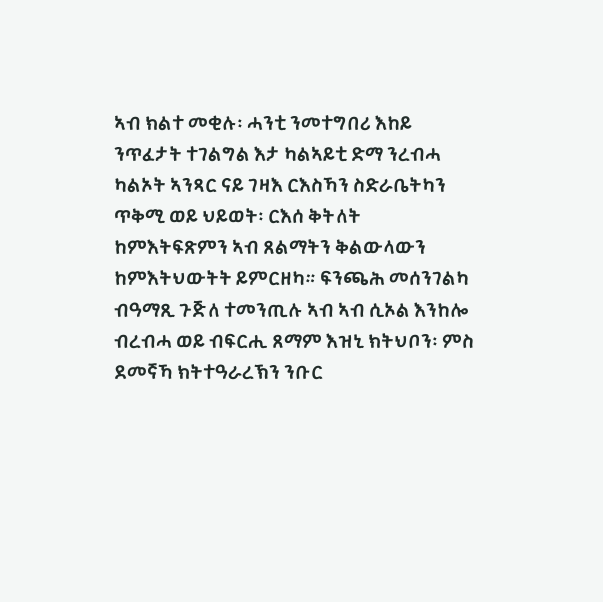ኣብ ክልተ መቂሉ፡ ሓንቲ ንመተግበሪ እከይ ንጥፈታት ተገልግል እታ ካልኣይቲ ድማ ንረብሓ ካልኦት ኣንጻር ናይ ገዛእ ርእስኻን ስድራቤትካን ጥቅሚ ወይ ህይወት፡ ርእሰ ቅትለት ከምእትፍጽምን ኣብ ጸልማትን ቅልውላውን ከምእትህውትት ይምርዘካ። ፍንጫሕ መሰንገልካ ብዓማጺ ጉጅለ ተመንጢሉ ኣብ ኣብ ሲኦል እንከሎ ብረብሓ ወይ ብፍርሒ ጸማም እዝኒ ክትህቦን፡ ምስ ደመኛኻ ክትተዓራረኽን ንቡር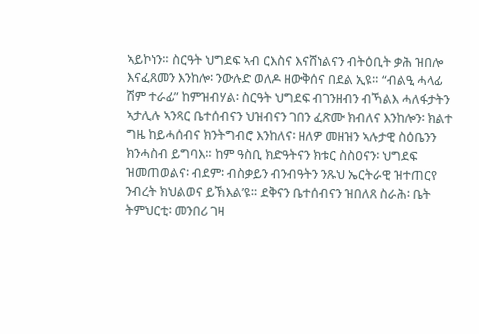ኣይኮነን። ስርዓት ህግደፍ ኣብ ርእስና እናሸነልናን ብትዕቢት ቃሕ ዝበሎ እናፈጸመን እንከሎ፡ ንውሉድ ወለዶ ዘውቅሰና በደል ኢዩ። “ብልዒ ሓላፊ ሽም ተራፊ” ከምዝብሃል፡ ስርዓት ህግደፍ ብገንዘብን ብኻልእ ሓለፋታትን ኣታሊሉ ኣንጻር ቤተሰብናን ህዝብናን ገበን ፈጽሙ ክብለና እንከሎን፡ ክልተ ግዜ ከይሓሰብና ክንትግብሮ እንከለና፡ ዘለዎ መዘዝን ኣሉታዊ ስዕቤንን ክንሓስብ ይግባእ። ከም ዓስቢ ክድዓትናን ክቱር ስስዐናን፡ ህግደፍ ዝመጠወልና፡ ብደም፡ ብስቃይን ብንብዓትን ንጹህ ኤርትራዊ ዝተጠርየ ንብረት ክህልወና ይኽእል’ዩ። ደቅናን ቤተሰብናን ዝበለጸ ስራሕ፡ ቤት ትምህርቲ፡ መንበሪ ገዛ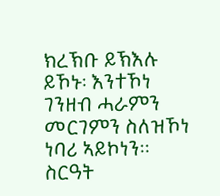ክረኽቡ ይኽእሉ ይኾኑ፡ እንተኾነ ገንዘብ ሓራምን መርገምን ስለዝኾነ ነባሪ ኣይኮነን።
ስርዓት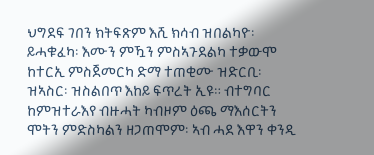ህግደፍ ገበን ክትፍጽም እሺ ክሳብ ዝበልካዮ፡ ይሓቁፈካ፡ እሙን ምዃን ምስኣጉደልካ ተቃውሞ ከተርኢ ምስጀመርካ ድማ ተጠቂሙ ዝድርቢ፡ ዝኣስር፡ ዝስልበጥ እከይ ፍጥረት ኢዩ። ብተግባር ከምዝተራእየ ብዙሓት ካብዞም ዕጫ ማእሰርትን ሞትን ምድስካልን ዘጋጠሞም፡ ኣብ ሓደ እዋን ቀንዲ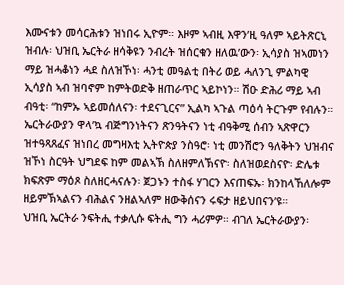እሙናቱን መሳርሕቱን ዝነበሩ ኢዮም። እዞም ኣብዚ እዋን’ዚ ዓለም ኣይትጽርኒ ዝብሉ፡ ህዝቢ ኤርትራ ዘሳቅዩን ንብረት ዝሰርቁን ዘለዉ’ውን፡ ኢሳያስ ዝኣመነን ማይ ዝሓቆነን ሓደ ስለዝኾነ፡ ሓንቲ መዓልቲ በትሪ ወይ ሓለንጊ ምልካዊ ኢሳያስ ኣብ ዝባኖም ከምትወድቅ ዘጠራጥር ኣይኮነን። ሽዑ ድሕሪ ማይ ኣብ ብዓቲ፡ “ከምኡ ኣይመሰለናን፡ ተደናጊርና” ኢልካ ኣጉል ጣዕሳ ትርጉም የብሉን። ኤርትራውያን ዋላ’ኳ ብጅግንነትናን ጽንዓትናን ነቲ ብዓቅሚ ሰብን ኣጽዋርን ዝተዓጻጸፈና ዝነበረ መግዛእቲ ኢትዮጵያ ንስዓሮ፡ ነቲ መንሽሮን ዓለቅትን ህዝብና ዝኾነ ስርዓት ህግደፍ ከም መልኣኽ ስለዘምለኽናዮ፡ ስለዝወደስናዮ፡ ድሌቱ ክፍጽም ማዕጾ ስለዘርሓናሉን፡ ጀጋኑን ተስፋ ሃገርን እናጠፍኡ፡ ክንከላኸለሎም ዘይምኽኣልናን ብሕልና ንዘልኣለም ዘውቅሰናን ሩፍታ ዘይህበናን’ዩ።
ህዝቢ ኤርትራ ንፍትሒ ተቃሊሱ ፍትሒ ግን ሓሪምዎ። ብገለ ኤርትራውያን፡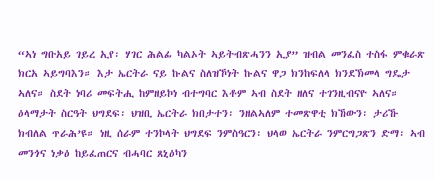“ኣነ ግቡአይ ገይረ ኢየ፡ ሃገር ሕልፊ ካልኦት ኣይትብጽሓንን ኢያ” ዝብል መንፈስ ተስፋ ምቁራጽ ክርአ ኣይግባእን። እታ ኤርትራ ናይ ኩልና ስለዝኾነት ኩልና ዋጋ ክንከፍለላ ክንደኽመላ ግዴታ ኣለና። ስደት ነባሪ መፍትሒ ከምዘይኮነ ብተግባር እቶም ኣብ ስደት ዘለና ተገንዚብናዮ ኣለና። ዕላማታት ስርዓት ህግደፍ፡ ህዝቢ ኤርትራ ክበታተን፡ ንዘልኣለም ተመጽዋቲ ክኸውን፡ ታሪኹ ክብለል ጥራሕ’ዩ። ነዚ ሰራም ተንኮላት ህግደፍ ንምስዓርን፡ ህላወ ኤርትራ ንምርግጋጽን ድማ፡ ኣብ መንጎና ነቃዕ ከይፈጠርና ብሓባር ጸኒዕካን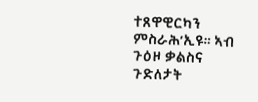ተጸዋዊርካን ምስራሕ’ኢዩ። ኣብ ጉዕዞ ቃልስና ጉድለታት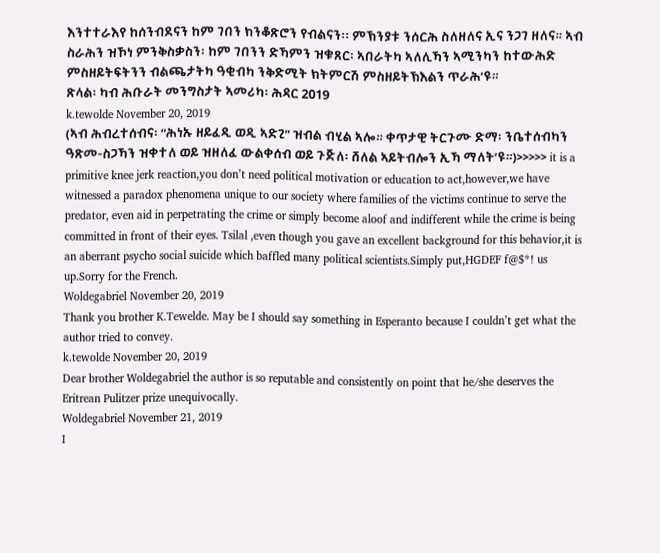እንተተራእየ ከሰንብደናን ከም ገበን ክንቆጽሮን የብልናን፡፡ ምኽንያቱ ንሰርሕ ስለዘለና ኢና ንጋገ ዘለና። ኣብ ስራሕን ዝኾነ ምንቅስቃስን፡ ከም ገበንን ድኻምን ዝቁጸር፡ ኣበራትካ ኣለሊኻን ኣሚንካን ከተውሕድ ምስዘይትፍትንን ብልጫታትካ ዓቂብካ ንቅድሚት ክትምርሽ ምስዘይትኽእልን ጥራሕ’ዩ።
ጽላል፡ ካብ ሕቡራት መንግስታት ኣመሪካ፡ ሕዳር 2019
k.tewolde November 20, 2019
(ኣብ ሕብረተሰብና፡ “ሕነኡ ዘይፈዲ ወዲ ኣድጊ” ዝብል ብሂል ኣሎ። ቀጥታዊ ትርጉሙ ድማ፡ ንቤተሰብካን ዓጽመ-ስጋኻን ዝቀተለ ወይ ዝዘለፈ ውልቀሰብ ወይ ጉጅለ፡ ሸለል ኣይትብሎን ኢኻ ማለት’ዩ።)>>>>> it is a primitive knee jerk reaction,you don’t need political motivation or education to act,however,we have witnessed a paradox phenomena unique to our society where families of the victims continue to serve the predator, even aid in perpetrating the crime or simply become aloof and indifferent while the crime is being committed in front of their eyes. Tsilal ,even though you gave an excellent background for this behavior,it is an aberrant psycho social suicide which baffled many political scientists.Simply put,HGDEF f@$*! us up.Sorry for the French.
Woldegabriel November 20, 2019
Thank you brother K.Tewelde. May be I should say something in Esperanto because I couldn’t get what the author tried to convey.
k.tewolde November 20, 2019
Dear brother Woldegabriel the author is so reputable and consistently on point that he/she deserves the Eritrean Pulitzer prize unequivocally.
Woldegabriel November 21, 2019
I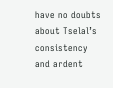have no doubts about Tselal’s consistency and ardent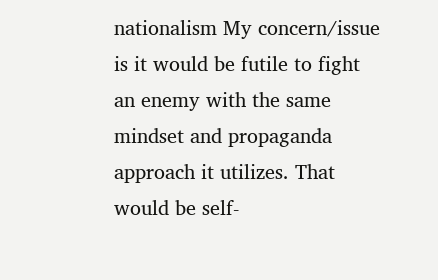nationalism My concern/issue is it would be futile to fight an enemy with the same mindset and propaganda approach it utilizes. That would be self-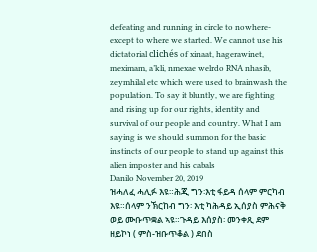defeating and running in circle to nowhere-except to where we started. We cannot use his dictatorial clichés of xinaat, hagerawinet, meximam, a’kli, nmexae welrdo RNA nhasib, zeymhilal etc which were used to brainwash the population. To say it bluntly, we are fighting and rising up for our rights, identity and survival of our people and country. What I am saying is we should summon for the basic instincts of our people to stand up against this alien imposter and his cabals
Danilo November 20, 2019
ዝሓለፈ ሓሊፉ እዩ።ሕጂ ግን፡እቲ ፋይዳ ሰላም ምርካብ እዩ።ሰላም ንኽርከብ ግን፡ እቲ ካሕዳይ ኢሰያስ ምሕናቅ ወይ ሙቡጥቋል ኣዩ።ጉዳይ እሰያስ፡ መንቀጺ ደም ዘይኮነ ( ምስ-ዝቡጥቆል ) ደበስ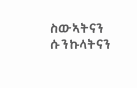ስውኣትናን ሱንኩላትናን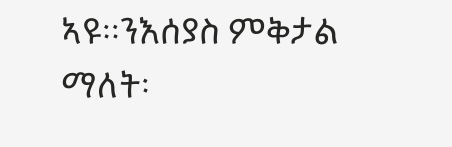ኣዩ።ንእሰያስ ምቅታል ማለት፡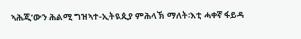ኣሕጂ’ውን ሕልሚ ግዝኣተ-ኢትዪጲያ ምሕላኽ ማለት፡እቲ ሓቀኛ ፋይዳ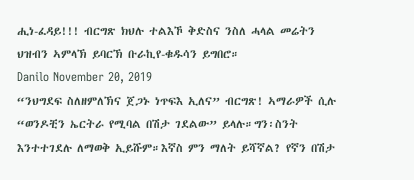ሒነ-ፈዳይ!!! ብርግጽ ክህሉ ተልእኾ ቅድስና ንስለ ሓላል መሬትን ህዝብን ኣምላኽ ይባርኽ ቡራኪየ-ቁዱሳን ይግበሮ።
Danilo November 20, 2019
“ንህግደፍ ስለዘምለኽና ጀጋኑ ነጥፍእ ኢለና” ብርግጽ! ኣማራዎች ሲሉ “ወንዶቺን ኤርትራ የሚባል በሽታ ገደልው” ይላሉ።ግን፡ስንት እንተተገደሉ ለማወቅ ኢይሹም።እኛስ ምን ማለት ይሻኛል? የኛን በሽታ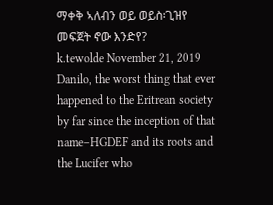ማቀቅ ኣለብን ወይ ወይስ፡ጊዝየ መፍጀት ኖው እንድየ?
k.tewolde November 21, 2019
Danilo, the worst thing that ever happened to the Eritrean society by far since the inception of that name–HGDEF and its roots and the Lucifer who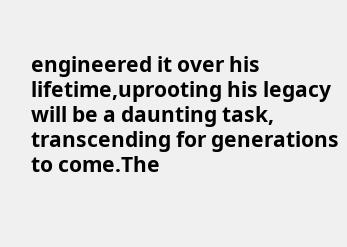engineered it over his lifetime,uprooting his legacy will be a daunting task, transcending for generations to come.The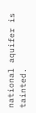national aquifer is tainted.